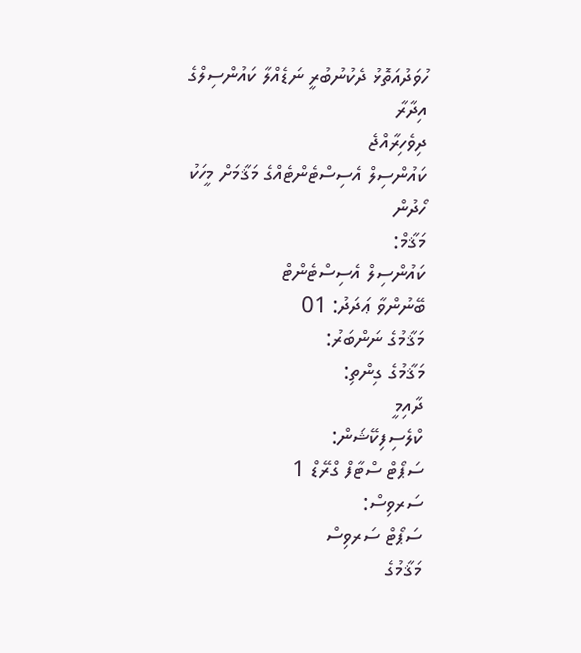ހުވަދުއަތޮޅު ދެކުނުބުރީ ނަޑެއްލާ ކައުންސިލްގެ އިދާރާ
ދިވެހިރާއްޖެ
ކައުންސިލް އެސިސްޓެންޓެއްގެ މަޤާމަށް މީހަކު ހޯދުން
މަޤާމް:
ކައުންސިލް އެސިސްޓެންޓް
ބޭނުންވާ ޢަދަދު: 01
މަޤާމުގެ ނަންބަރު:
މަޤާމުގެ ގިންތި:
ދާއިމީ
ކްލެސިފިކޭޝަން:
ސަޕޯޓް ސްޓާފް ގްރޭޑް 1
ސަރވިސް:
ސަޕޯޓް ސަރވިސް
މަޤާމުގެ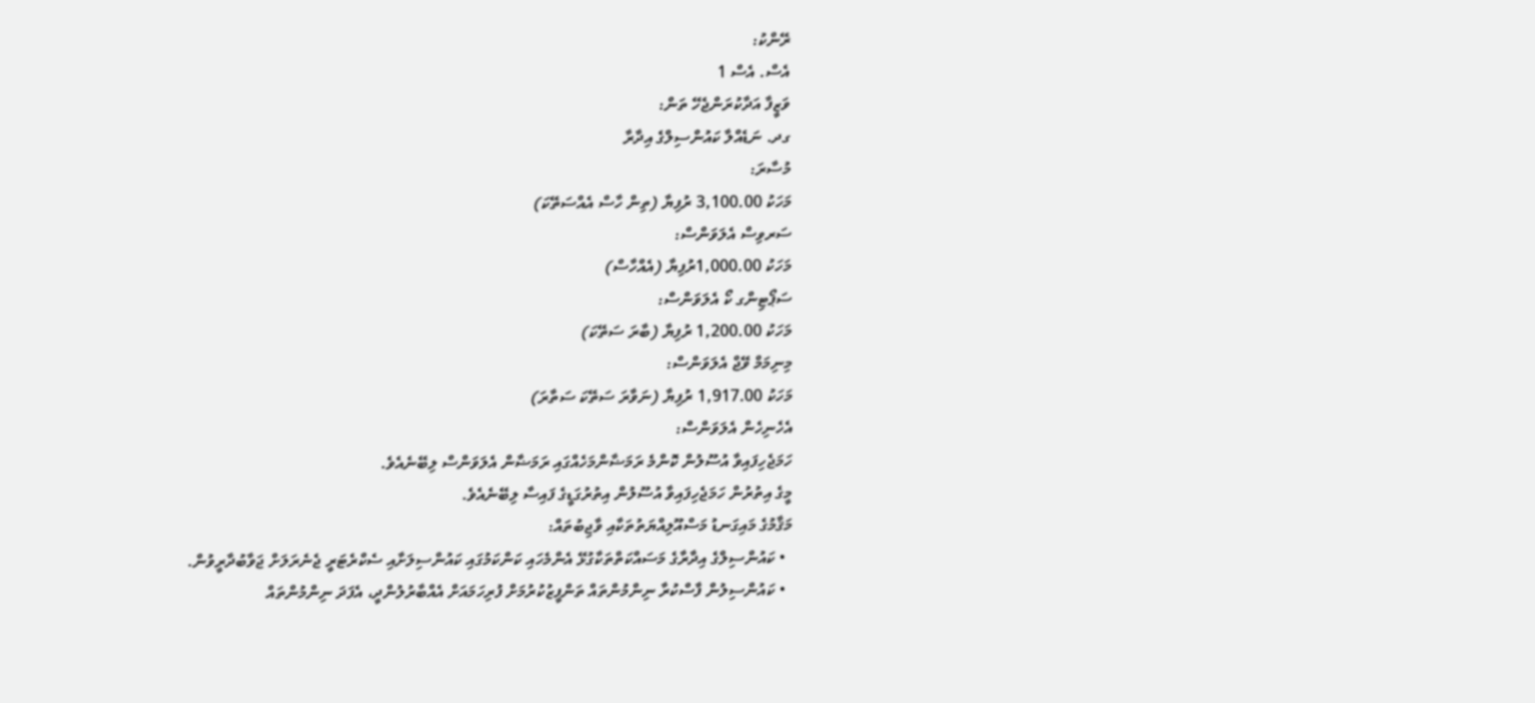ރޭންކު:
އެސް. އެސް 1
ވަޒީފާ އަދާކުރަންޖެހޭ ތަން:
ގދ. ނަޑެއްލާ ކައުންސިލްގެ އިދާރާ
މުސާރަ:
މަހަކު 3,100.00 ރުފިޔާ (ތިން ހާސް އެއްސަތޭކަ)
ސަރވިސް އެލަވަންސް:
މަހަކު 1,000.00ރުފިޔާ (އެއްހާސް)
ސަޕޯޓިންގ ކޯ އެލަވަންސް:
މަހަކު 1,200.00 ރުފިޔާ (ބާރަ ސަތޭކަ)
މިނިމަމް ވޭޖް އެލަވަންސް:
މަހަކު 1,917.00 ރުފިޔާ (ނަވާރަ ސަތޭކަ ސަތާރަ)
އެހެނިހެން އެލަވަންސް:
ހަމަޖެހިފައިވާ އުސޫލުން ކޮންމެ ރަމަޟާންމަހެއްގައި ރަމަޟާން އެލަވަންސް ލިބޭނެއެވެ.
މީގެ އިތުރުން ހަމަޖެހިފައިވާ އުސޫލުން އިތުރުގަޑީގެ ފައިސާ ލިބޭނެއެވެ.
މަޤާމުގެ މައިގަނޑު މަސްއޫލިއްޔަތުތަކާއި ވާޖިބުތައް:
  • ކައުންސިލްގެ އިދާރާގެ މަސައްކަތްތަކާގުޅޭ އެންމެހައި ކަންކަމުގައި ކައުންސިލަށާއި ސެކްރެޓަރީ ޖެނެރަލަށް ޖަވާބުދާރީވުން.
  • ކައުންސިލުން ފާސްކުރާ ނިންމުންތައް ތަންފީޒުކުރުމަށް ފުރިހަމައަށް އެއްބާރުލުންދީ، އެފަދަ ނިންމުންތައް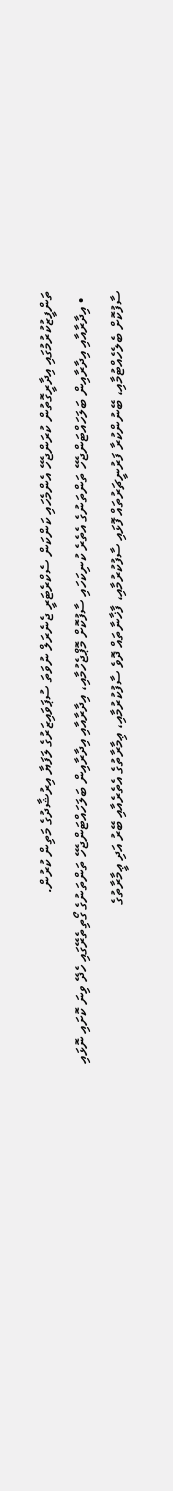ތަންފީޒުކުރުމުގައި އިދާރީގޮތުން ކުރަންޖެހޭ އެންމެހައި ކަންކަން ސެކްރެޓަރީ ޖެނެރަލް ނުވަތަ ސުޕަވައިޒަރުގެ ލަފަޔާ އިރުޝާދުގެ މަތިން ކުރުން.
  • އިދާރާއާއި އިދާރާއިން ބަލަހައްޓަންޖެހޭ ތަންތަނުގެ އެތެރެ ކުނިކަހައި ސާފުކޮށް މޮޕްޖެހުމާއި، އިދާރާއާއި އިދާރާއިން ބަލަހައްޓަންޖެހޭ ތަންތަނުގެ ގޯތިތެރޭގައި ހެދޭ ވިނަ ކޮށައި ނޮޅައި ސާފުކޮށް ބެލެހެއްޓުމާއި، ބޭނުންކުރާ ފަރުނީޗަރުތައް ފޮޅައި ސާފުކުރުމާއި، ފާޚާނާތައް ދޮވެ ސާފުކުރުމާއި، ޢިމާރާތުގެ އެތެރެއާއި ބޭރު އަދި ޢީމާރާތުގެ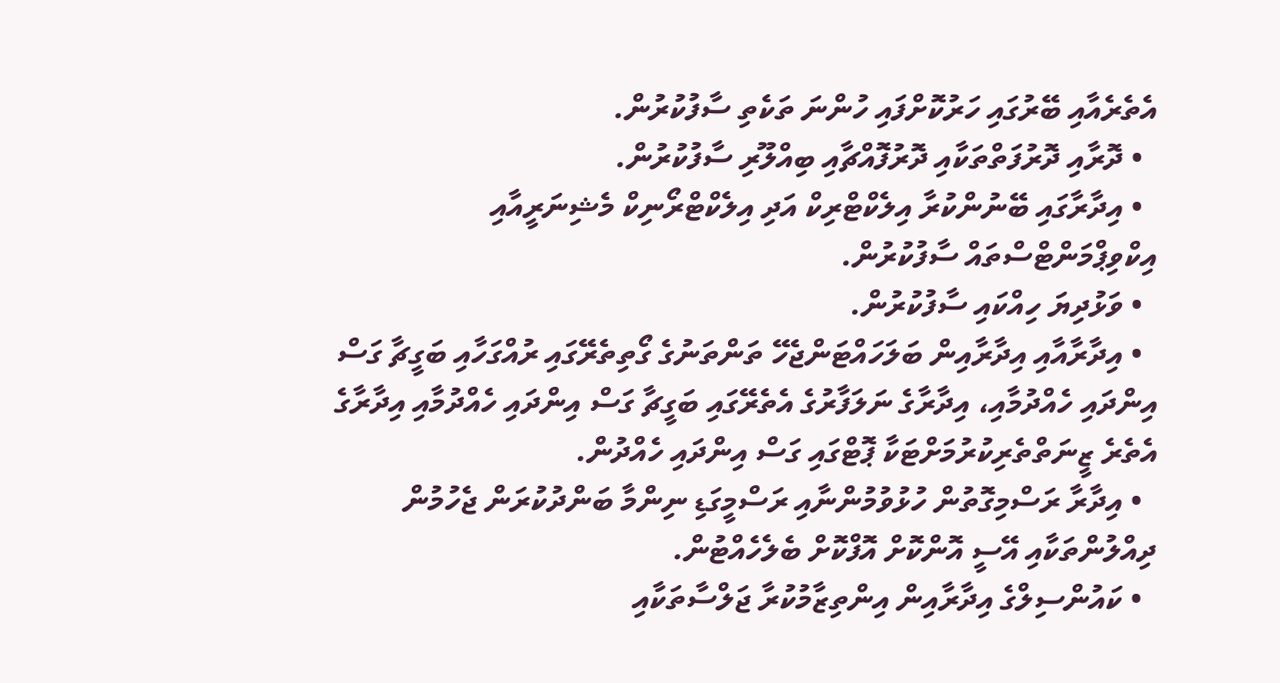އެތެރެއާއި ބޭރުގައި ހަރުކޮށްފައި ހުންނަ ތަކެތި ސާފުކުރުން.
  • ދޮރާއި ދޮރުފަތްތަކާއި ދޮރުފޮއްޗާއި ބިއްލޫރި ސާފުކުރުން.
  • އިދާރާގައި ބޭނުންކުރާ އިލެކްޓްރިކް އަދި އިލެކްޓްރޯނިކް މެޝިނަރީއާއި އިކްވިޕްމަންޓްސްތައް ސާފުކުރުން.
  • ވަޅުދިޔަ ހިއްކައި ސާފުކުރުން.
  • އިދާރާއާއި އިދާރާއިން ބަލަހައްޓަންޖެހޭ ތަންތަނުގެ ގޯތިތެރޭގައި ރުއްގަހާއި ބަގީޗާ ގަސް އިންދައި ހެއްދުމާއި، އިދާރާގެ ނަލަފާރުގެ އެތެރޭގައި ބަގީޗާ ގަސް އިންދައި ހެއްދުމާއި އިދާރާގެ އެތެރެ ޒީނަތްތެރިކުރުމަށްޓަކާ ޕޮޓްގައި ގަސް އިންދައި ހެއްދުން.
  • އިދާރާ ރަސްމިގޮތުން ހުޅުވުމުންނާއި ރަސްމީގަޑި ނިންމާ ބަންދުކުރަން ޖެހުމުން ދިއްލުންތަކާއި އޭސީ އޮންކޮށް އޮފްކޮށް ބެލެހެއްޓުން.
  • ކައުންސިލްގެ އިދާރާއިން އިންތިޒާމުކުރާ ޖަލްސާތަކާއި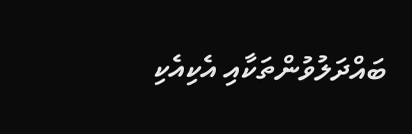ބައްދަލުވުންތަކާއި އެކިއެކި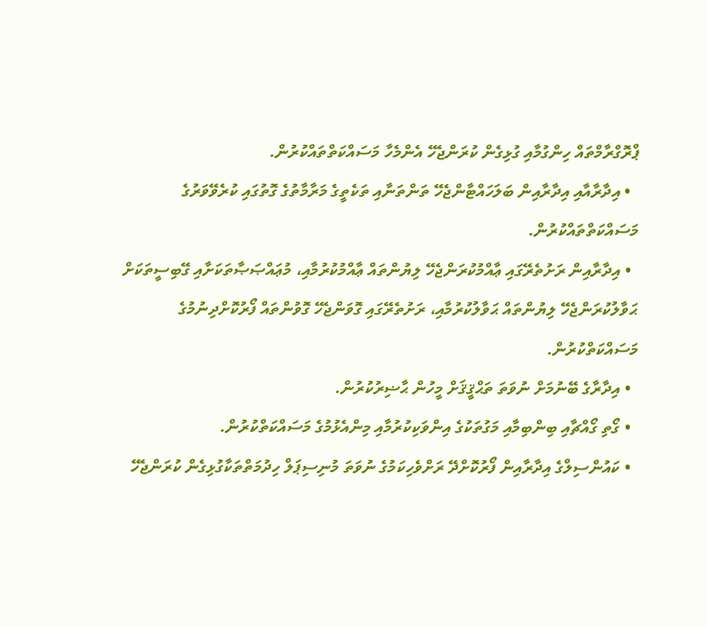ޕްރޮގްރާމްތައް ހިންގުމާއި ގުޅިގެން ކުރަންޖެހޭ އެންމެހާ މަސައްކަތްތައްކުރުން.
  • އިދާރާއާއި އިދާރާއިން ބަލަހައްޓާންޖެހޭ ތަންތަނާއި ތަކެތީގެ މަރާމާތުގެ ގޮތުގައި ކުރެވޭވަރުގެ މަސައްކަތްތައްކުރުން.
  • އިދާރާއިން ރަށުތެރޭގައި ޢާއްމުކުރަންޖެހޭ ލިޔުންތައް ޢާއްމުކުރުމާއި، މުޢައްޞަޞާތަކަށާއި ގޭބިސީތަކަށް ޙަވާލުކުރަންޖެހޭ ލިޔުންތައް ޙަވާލުކުރުމާއި، ރަށުތެރޭގައި ގޮވަންޖެހޭ ގޮވުންތައް ފޯރުކޮށްދިނުމުގެ މަސައްކަތްކުރުން.
  • އިދާރާގެ ބޭނުމަށް ނުވަތަ ތަޙްޤީޤަށް މީހުން ޙާޟިރުކުރުން.
  • ގޯތި ގޯއްޗާއި ބިންބިމާއި މަގުތަކުގެ އިންވަކިކުރުމާއި މިންއެޅުމުގެ މަސައްކަތްކުރުން.
  • ކައުންސިލްގެ އިދާރާއިން ފޯރުކޮށްދޭ ރަށްވެހިކަމުގެ ނުވަތަ މުނިސިޕަލް ހިދުމަތްތަކާގުޅިގެން ކުރަންޖެހޭ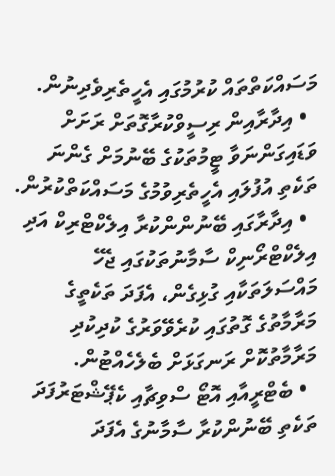މަސައްކަތްތައް ކުރުމުގައި އެހީތެރިވެދިނުން.
  • އިދާރާއިން ރިސީވްކުރާގޮތަށް ރަށަށް ވަޑައިގަންނަވާ ޓީމުތަކުގެ ބޭނުމަށް ގެންނަ ތަކެތި އުފުލައި އެހީތެރިވުމުގެ މަސައްކަތްކުރުން.
  • އިދާރާގައި ބޭނުންންކުރާ އިލެކްޓްރިކް އަދި އިލެކްޓްރޯނިކް ސާމާނުތަކުގައި ޖެހޭ މައްސަލަތަކާއި ގުޅިގެން، އެފަދަ ތަކެތީގެ މަރާމާތުގެ ގޮތުގައި ކުރެވޭވަރުގެ ކުދިކުދި މަރާމާތުކޮށް ރަނގަޅަށް ބެލެހެއްޓުން.
  • ބެޓްރީއާއި އޮޓޯ ސްވިޗާއި ކެޕޭޝްޓަރުފަދަ ތަކެތި ބޭނުންކުރާ ސާމާނުގެ އެފަދަ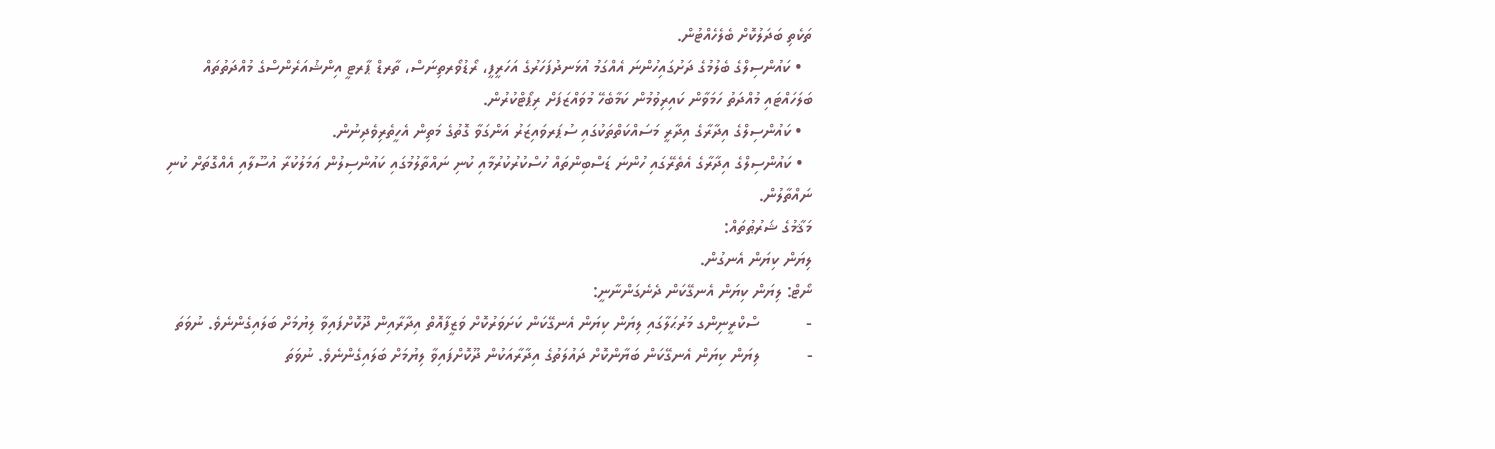ތަކެތި ބަދަލުކޮށް ބެލެހެއްޓުން.
  • ކައުންސިލްގެ ބެލުމުގެ ދަށުގައިހުންނަ އެއްގަމު އުޅަނދުފަހަރުގެ އަހަރީފީ، ރޯޑުވޯރތިނަސް، ތާރޑް ޕާރޓީ އިންޝުއަރެންސްގެ މުއްދަތުތައް ބަލަހައްޓައި މުއްދަތު ހަމަވާން ކައިރިވުމުން ކަމާބެހޭ މުވައްޒަފަށް ރިޕޯޓްކުރުން.
  • ކައުންސިލްގެ އިދާރާގެ އިދާރީ މަސައްކަތްތަކުގައި ސުޕަރވައިޒަރު އަންގަވާ ގޮތުގެ މަތިން އެހީތެރިވެދިނުން.
  • ކައުންސިލްގެ އިދާރާގެ އެތެރޭގައި ހުންނަ ޑަސްބިންތައް ހުސްކުރުކުރުމާއި ކުނި ނައްތާލުމުގައި ކައުންސިލުން ޢަމަލުކުރާ އުސޫލާއި އެއްގޮތަށް ކުނި ނައްތާލުން.
މަޤާމުގެ ޝަރުޠުތައް:
ލިޔަން ކިޔަން އެނގުން.
ނޯޓް: ލިޔަން ކިޔަން އެނގޭކަން ދެނެގަންނާނީ:
-          ސްކްރީނިންގ މަރުޙަލާގައި ލިޔަން ކިޔަން އެނގޭކަން ކަށަވަރުކޮށް ވަޒީފާއޮތް އިދާރާއިން ދޫކޮށްފައިވާ ލިޔުމަށް ބަލައިގެންނެވެ. ނުވަތަ
-          ލިޔަން ކިޔަން އެނގޭކަން ބަޔާންކޮށް ދައުލަތުގެ އިދާރާއަކުން ދޫކޮށްފައިވާ ލިޔުމަށް ބަލައިގެންނެވެ. ނުވަތަ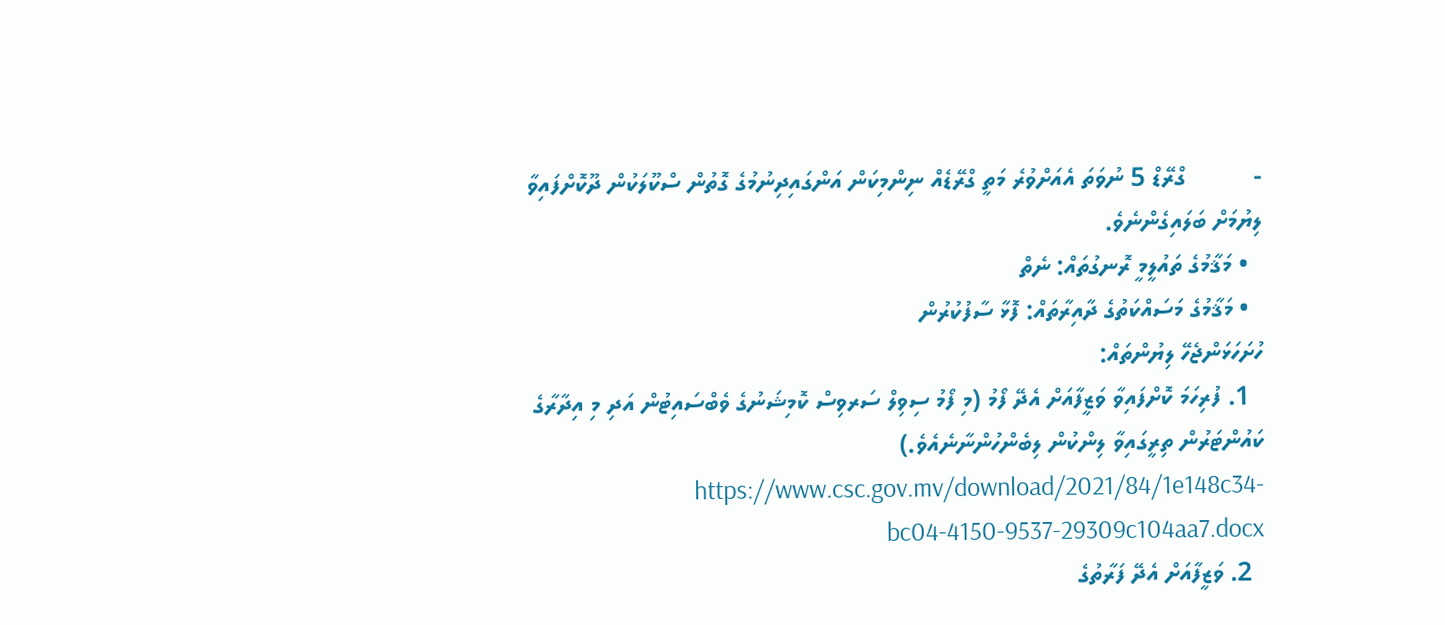-          ގްރޭޑް 5 ނުވަތަ އެއަށްވުރެ މަތީ ގްރޭޑެއް ނިންމިކަން އަންގައިދިނުމުގެ ގޮތުން ސްކޫލަކުން ދޫކޮށްފައިވާ ލިޔުމަށް ބަލައިގެންނެވެ.
  • މަޤާމުގެ ތައުލީމީ ރޮނގުތައް: ނެތް
  • މަޤާމުގެ މަސައްކަތުގެ ދާއިރާތައް: ފޮޅާ ސާފުކުރުން
ހުށަހަޅަންޖެހޭ ލިޔުންތައް:
  1. ފުރިހަމަ ކޮށްފައިވާ ވަޒީފާއަށް އެދޭ ފޯމު (މި ފޯމު ސިވިލް ސަރވިސް ކޮމިޝަނުގެ ވެބްސައިޓުން އަދި މި އިދާރާގެ ކައުންޓަރުން ތިރީގައިވާ ލިންކުން ލިބެންހުންނާނެއެވެ.)  https://www.csc.gov.mv/download/2021/84/1e148c34-bc04-4150-9537-29309c104aa7.docx
  2. ވަޒީފާއަށް އެދޭ ފަރާތުގެ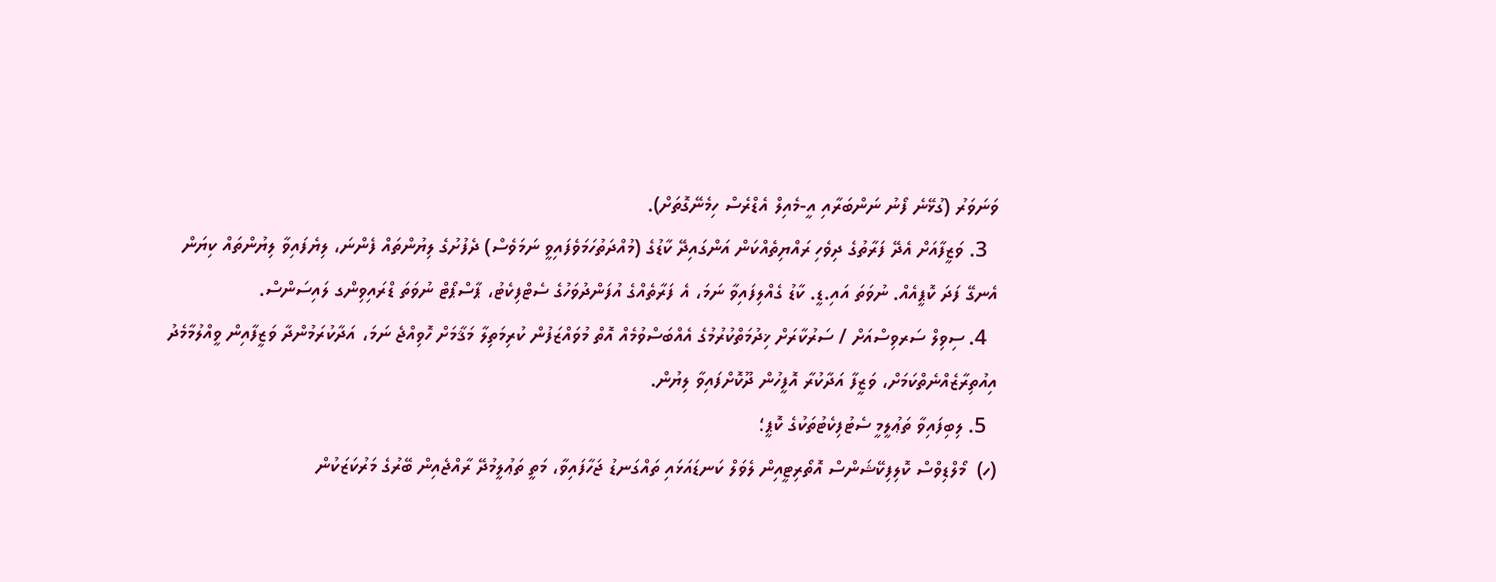ވަނަވަރު (ގުޅޭނެ ފޯނު ނަންބަރާއި އީ-މެއިލް އެޑްރެސް ހިމެނޭގޮތަށް).
  3. ވަޒީފާއަށް އެދޭ ފަރާތުގެ ދިވެހި ރައްޔިތެއްކަން އަންގައިދޭ ކާޑުގެ (މުއްދަތުހަމަވެފައިވީ ނަމަވެސް) ދެފުށުގެ ލިޔުންތައް ފެންނަ، ލިޔެފައިވާ ލިޔުންތައް ކިޔަން އެނގޭ ފަދަ ކޮޕީއެއް. ނުވަތަ އައި.ޑީ. ކާޑު ގެއްލިފައިވާ ނަމަ، އެ ފަރާތެއްގެ އުފަންދުވަހުގެ ސެޓްފިކެޓު، ޕާސްޕޯޓް ނުވަތަ ޑްރައިވިންގ ލައިސަންސް.
  4. ސިވިލް ސަރވިސްއަށް / ސަރުކާރަށް ޚިދުމަތްކުރުމުގެ އެއްބަސްވުމެއް އޮތް މުވައްޒަފުން ކުރިމަތިލާ މަޤާމަށް ހޮވިއްޖެ ނަމަ، އަދާކުރަމުންދާ ވަޒީފާއިން ވީއްލުމާމެދު އިއުތިރާޒެއްނެތްކަމަށް، ވަޒީފާ އަދާކުރާ އޮފީހުން ދޫކޮށްފައިވާ ލިޔުން.
  5. ލިބިފައިވާ ތަޢުލީމީ ސެޓުފިކެޓުތަކުގެ ކޮޕީ؛
(ހ)  މޯލްޑިވްސް ކޮލިފިކޭޝަންސް އޮތޯރިޓީއިން ލެވަލް ކަނޑައަޅައި ތައްގަނޑު ޖަހާފައިވާ، މަތީ ތަޢުލީމުދޭ ރާއްޖެއިން ބޭރުގެ މަރުކަޒަކުން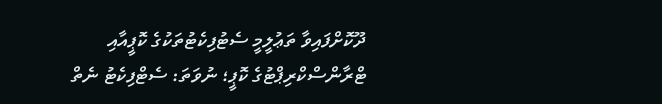ދޫކޮށްފައިވާ ތަޢުލީމީ ސެޓުފިކެޓުތަކުގެ ކޮޕީއާއި ޓްރާންސްކްރިޕްޓުގެ ކޮޕީ؛ ނުވަތަ: ސެޓްފިކެޓު ނެތް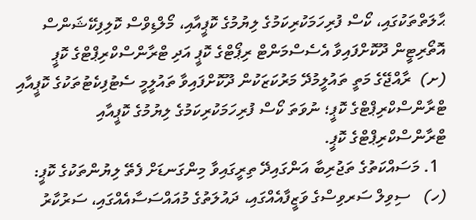ޙާލަތްތަކުގައި، ކޯސް ފުރިހަމަކުރިކަމުގެ ލިޔުމުގެ ކޮޕީއާއި، މޯލްޑިވްސް ކޮލިފިކޭޝަންސް އޮތޯރިޓީން ދޫކޮށްފައިވާ އެސެސްމަންޓް ރިޕޯޓްގެ ކޮޕީ އަދި ޓްރާންސްކްރިޕްޓްގެ ކޮޕީ
(ށ)  ރާއްޖޭގެ މަތީ ތައުލީމުދޭ މަރުކަޒަކުން ދޫކޮށްފައިވާ ތައުލީމީ ސެޓުފިކެޓުތަކުގެ ކޮޕީއާއި ޓްރާންސްކްރިޕްޓްގެ ކޮޕީ؛ ނުވަތަ ކޯސް ފުރިހަމަކުރިކަމުގެ ލިޔުމުގެ ކޮޕީއާއި ޓްރާންސްކްރިޕްޓްގެ ކޮޕީ.
  1. މަސައްކަތުގެ ތަޖުރިބާ އަންގައިދޭ ތިރީގައިވާ މިންގަނޑަށް ފެތޭ ލިޔުންތަކުގެ ކޮޕީ:
(ހ)   ސިވިލް ސަރވިސްގެ ވަޒީފާއެއްގައި، ދައުލަތުގެ މުއައްސަސާއެއްގައި، ސަރުކާރު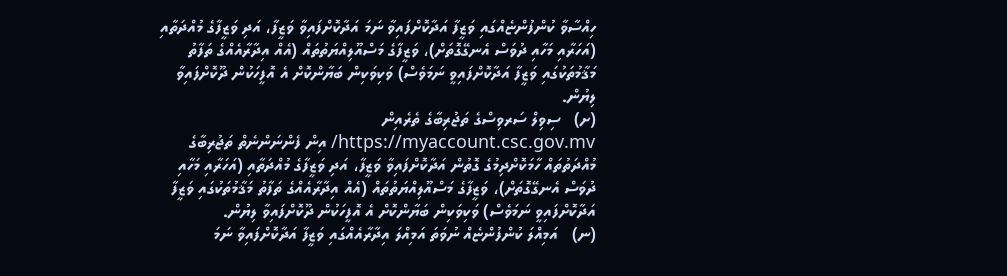ހިއްސާވާ ކުންފުންޏެއްގައި ވަޒީފާ އަދާކޮށްފައިވާ ނަމަ އަދާކޮށްފައިވާ ވަޒީފާ، އަދި ވަޒީފާގެ މުއްދަތާއި (އަހަރާއި މަހާއި ދުވަސް އެނގޭގޮތަށް)، ވަޒީފާގެ މަސްއޫލިއްޔަތުތައް (އެއް އިދާރާއެއްގެ ތަފާތު މަޤާމުތަކުގައި ވަޒީފާ އަދާކޮށްފައިވީ ނަމަވެސް) ވަކިވަކިން ބަޔާންކޮށް އެ އޮފީހަކުން ދޫކޮށްފައިވާ ލިޔުން.
(ށ)   ސިވިލް ސަރވިސްގެ ތަޖުރިބާގެ ތެރެއިން https://myaccount.csc.gov.mv/ އިން ފެންނަންނެތް ތަޖުރިބާގެ މުއްދަތުތައް ހާމަކޮށްދިމުގެ ގޮތުން އަދާކޮށްފައިވާ ވަޒީފާ، އަދި ވަޒީފާގެ މުއްދަތާއި (އަހަރާއި މަހާއި ދުވަސް އެނގޭގޮތަށް)، ވަޒީފާގެ މަސްއޫލިއްޔަތުތައް (އެއް އިދާރާއެއްގެ ތަފާތު މަޤާމުތަކުގައި ވަޒީފާ އަދާކޮށްފައިވީ ނަމަވެސް) ވަކިވަކިން ބަޔާންކޮށް އެ އޮފީހަކުން ދޫކޮށްފައިވާ ލިޔުން.
(ނ)   އަމިއްލަ ކުންފުންޏެއް ނުވަތަ އަމިއްލަ އިދާރާއެއްގައި ވަޒީފާ އަދާކޮށްފައިވާ ނަމަ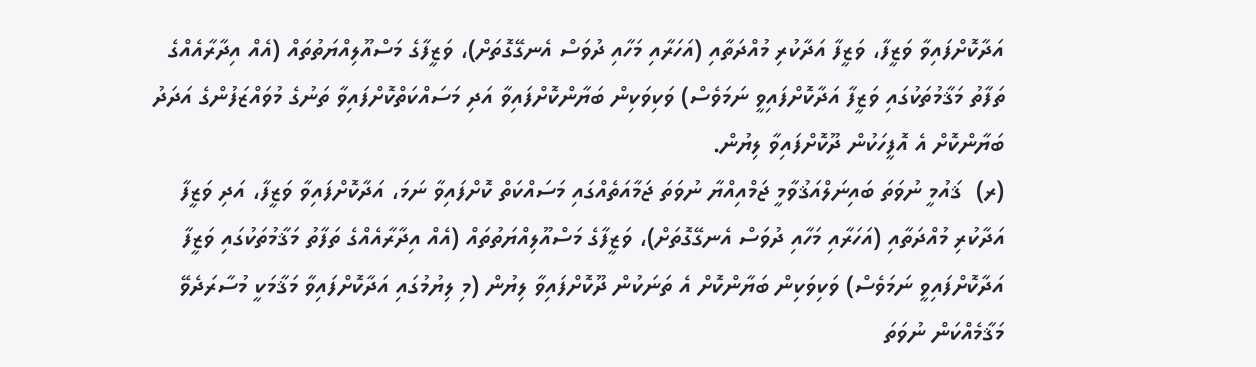އަދާކޮށްފައިވާ ވަޒީފާ، ވަޒީފާ އަދާކުރި މުއްދަތާއި (އަހަރާއި މަހާއި ދުވަސް އެނގޭގޮތަށް)، ވަޒީފާގެ މަސްއޫލިއްޔަތުތައް (އެއް އިދާރާއެއްގެ ތަފާތު މަޤާމުތަކުގައި ވަޒީފާ އަދާކޮށްފައިވީ ނަމަވެސް) ވަކިވަކިން ބަޔާންކޮށްފައިވާ އަދި މަސައްކަތްކޮށްފައިވާ ތަނުގެ މުވައްޒަފުންގެ އަދަދު ބަޔާންކޮށް އެ އޮފީހަކުން ދޫކޮށްފައިވާ ލިޔުން.
(ރ)  ޤައުމީ ނުވަތަ ބައިނަލްއަޤުވާމީ ޖަމްއިއްޔާ ނުވަތަ ޖަމާއަތެއްގައި މަސައްކަތް ކޮށްފައިވާ ނަމަ، އަދާކޮށްފައިވާ ވަޒީފާ، އަދި ވަޒީފާ އަދާކުރި މުއްދަތާއި (އަހަރާއި މަހާއި ދުވަސް އެނގޭގޮތަށް)، ވަޒީފާގެ މަސްއޫލިއްޔަތުތައް (އެއް އިދާރާއެއްގެ ތަފާތު މަޤާމުތަކުގައި ވަޒީފާ އަދާކޮށްފައިވީ ނަމަވެސް) ވަކިވަކިން ބަޔާންކޮށް އެ ތަނަކުން ދޫކޮށްފައިވާ ލިޔުން (މި ލިޔުމުގައި އަދާކޮށްފައިވާ މަޤާމަކީ މުސާރަދެވޭ މަޤާމެއްކަން ނުވަތަ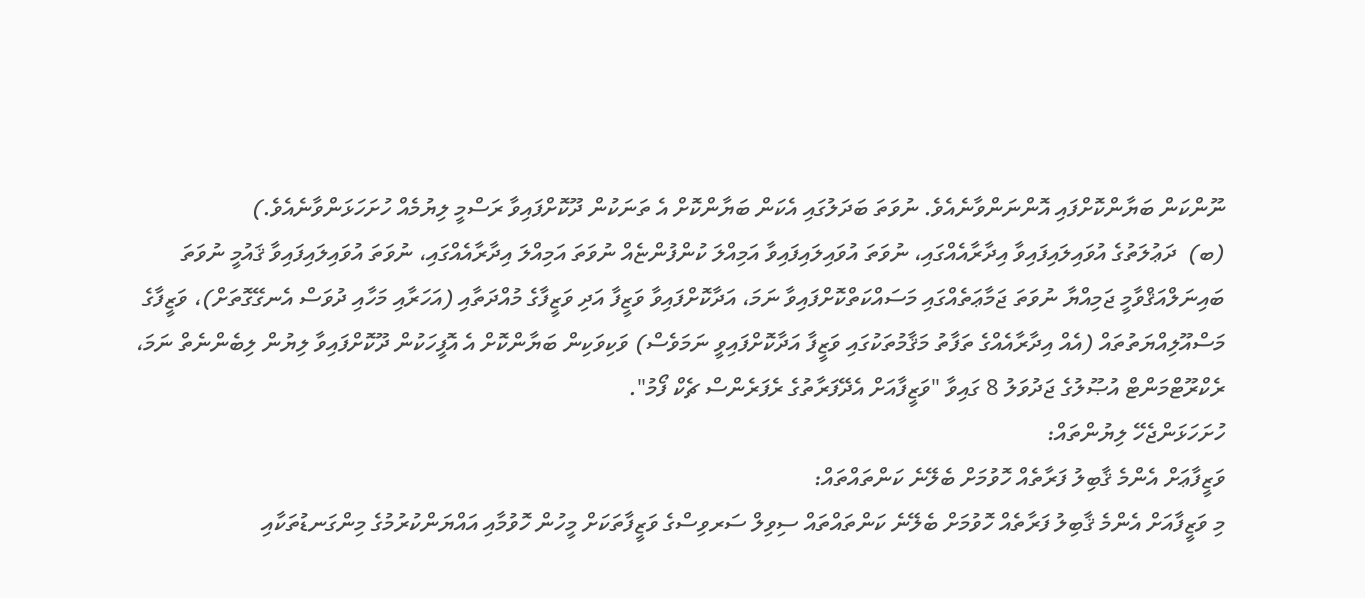ނޫންކަން ބަޔާންކޮށްފައި އޮންނަންވާނެއެވެ. ނުވަތަ ބަދަލުގައި އެކަން ބަޔާންކޮށް އެ ތަނަކުން ދޫކޮށްފައިވާ ރަސްމީ ލިޔުމެއް ހުށަހަޅަންވާނެއެވެ.)
(ބ)  ދަޢުލަތުގެ އުވައިލައިފައިވާ އިދާރާއެއްގައި، ނުވަތަ އުވައިލައިފައިވާ އަމިއްލަ ކުންފުންޏެއް ނުވަތަ އަމިއްލަ އިދާރާއެއްގައި، ނުވަތަ އުވައިލައިފައިވާ ޤައުމީ ނުވަތަ ބައިނަލްއަޤްވާމީ ޖަމިއްޔާ ނުވަތަ ޖަމާޢަތެއްގައި މަސައްކަތްކޮށްފައިވާ ނަމަ، އަދާކޮށްފައިވާ ވަޒީފާ އަދި ވަޒީފާގެ މުއްދަތާއި (އަހަރާއި މަހާއި ދުވަސް އެނގޭގޮތަށް)، ވަޒީފާގެ މަސްއޫލިއްޔަތުތައް (އެއް އިދާރާއެއްގެ ތަފާތު މަޤާމުތަކުގައި ވަޒީފާ އަދާކޮށްފައިވީ ނަމަވެސް) ވަކިވަކިން ބަޔާންކޮށް އެ އޮފީހަކުން ދޫކޮށްފައިވާ ލިޔުން ލިބެންނެތް ނަމަ، ރެކްރޫޓްމަންޓް އުޞޫލުގެ ޖަދުވަލު 8 ގައިވާ "ވަޒީފާއަށް އެދޭފަރާތުގެ ރެފަރެންސް ޗެކް ފޯމު".
ހުށަހަޅަންޖެހޭ ލިޔުންތައް:
ވަޒީފާޢަށް އެންމެ ޤާބިލު ފަރާތެއް ހޮވުމަށް ބެލޭނެ ކަންތައްތައް:
މި ވަޒީފާއަށް އެންމެ ޤާބިލު ފަރާތެއް ހޮވުމަށް ބެލޭނެ ކަންތައްތައް ސިވިލް ސަރވިސްގެ ވަޒީފާތަކަށް މީހުން ހޮވުމާއި އައްޔަންކުރުމުގެ މިންގަނޑުތަކާއި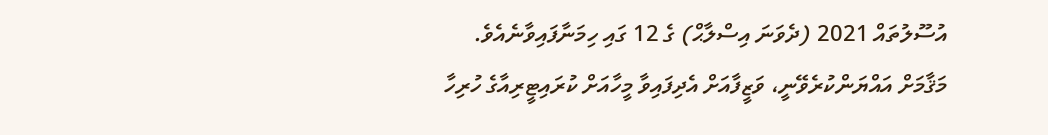އުސޫލުތައް 2021 (ދެވަނަ އިސްލާޙް) ގެ 12 ގައި ހިމަނާފައިވާނެއެވެ.
މަޤާމަށް އައްޔަންކުރެވޭނީ، ވަޒީފާއަށް އެދިފައިވާ މީހާއަށް ކުރައިޓީރިއާގެ ހުރިހާ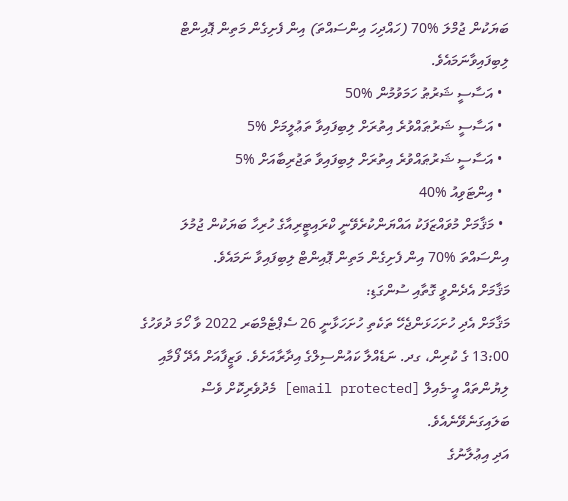ބަޔަކުން ޖުމްލަ %70 (ހައްދިހަ އިންސައްތަ) އިން ފެށިގެން މަތިން ޕޮއިންޓް ލިބިފައިވާނަމައެވެ.
  • އަސާސީ ޝަރުޠު ހަމަވުމުން %50
  • އަސާސީ ޝަރުޠައްވުރެ އިތުރަށް ލިބިފައިވާ ތަޢުލީމަށް %5
  • އަސާސީ ޝަރުޠައްވުރެ އިތުރަށް ލިބިފައިވާ ތަޖުރިބާއަށް %5
  • އިންޓަވިއު %40
  • މަޤާމަށް މުވައްޒަފަކު އައްޔަންކުރެވޭނީ ކްރައިޓީރިއާގެ ހުރިހާ ބަޔަކުން ޖުމުލަ އިންސައްތަ %70 އިން ފެށިގެން މަތިން ޕޮއިންޓް ލިބިފައިވާ ނަމައެވެ.
މަޤާމަށް އެދެންވީ ގޮތާއި ސުންގަޑި:
މަޤާމަށް އެދި ހުށަހަޅަންޖެހޭ ތަކެތި ހުށަހަޅާނީ 26 ސެޕްޓެމްބަރ 2022 ވާ ހޯމަ ދުވަހުގެ 13:00 ގެ ކުރިން، ގދ. ނަޑެއްލާ ކައުންސިލްގެ އިދާރާއަށެވެ. ވަޒީފާއަށް އެދޭ ފޯމާއި ލިޔުންތައް އީ-މެއިލް [email protected] މެދުވެރިކޮށް ވެސް ބަލައިގަނެވޭނެއެވެ.
އަދި އިޢުލާނުގެ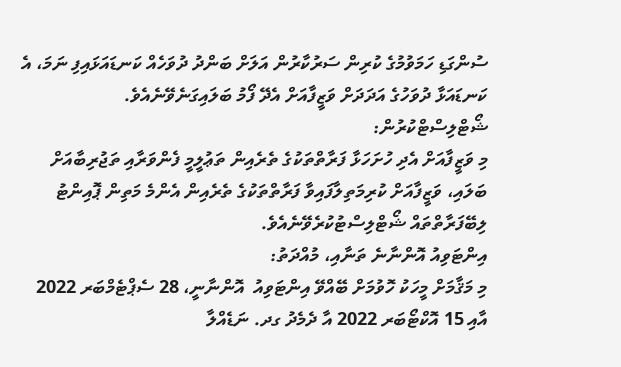ސުންގަޑި ހަމަވުމުގެ ކުރިން ސަރުކާރުން އަލަށް ބަންދު ދުވަހެއް ކަނޑައަޅައިފި ނަމަ، އެ ކަނޑައަޅާ ދުވަހުގެ އަދަދަށް ވަޒީފާއަށް އެދޭ ފޯމު ބަލައިގަނެވޭނެއެވެ.
ޝޯޓްލިސްޓްކުރުން:
މި ވަޒީފާއަށް އެދި ހުށަހަޅާ ފަރާތްތަކުގެ ތެރެއިން ތަޢުލީމީ ފެންވަރާއި ތަޖުރިބާއަށް ބަލައި، ވަޒީފާއަށް ކުރިމަތިލާފައިވާ ފަރާތްތަކުގެ ތެރެއިން އެންމެ މަތިން ޕޮއިންޓު ލިބޭފަރާތްތައް ޝޯޓްލިސްޓުކުރެވޭނެއެވެ.
އިންޓަވިއު އޮންނާނެ ތަނާއި، މުއްދަތު:
މި މަޤާމަށް މީހަކު ހޮވުމަށް ބޭއްވޭ އިންޓަވިއު  އޮންނާނީ، 28 ސެޕްޓެމްބަރ 2022 އާއި 15 އޮކްޓޯބަރ 2022 އާ ދެމެދު ގދ. ނަޑެއްލާ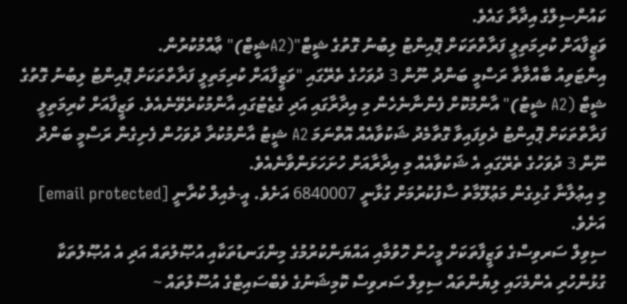ކައުންސިލްގެ އިދާރާ ގައެވެ.
ވަޒީފާއަށް ކުރިމަތިލީ ފަރާތްތަކަށް ޕޮއިންޓު ލިބުނު ގޮތުގެ ޝީޓް"(A2ޝީޓް)" ޢާއްމުކުރުން.
އިންޓަވިއު ބާއްވާތާ ރަސްމީ ބަންދު ނޫން 3 ދުވަހުގެ ތެރޭގައި "ވަޒީފާއަށް ކުރިމަތިލީ ފަރާތްތަކަށް ޕޮއިންޓު ލިބުނު ގޮތުގެ ޝީޓް (A2 ޝީޓު)" އާންމުކޮށް ފެންނާނެހެން މި އިދާރާގައި އަދި ގެޒެޓުގައި އާންމުކުރެވޭނެއެވެ. ވަޒީފާއަށް ކުރިމަތިލީ ފަރާތްތަކަށް ޕޮއިންޓު ދެވިފައިވާ ގޮތާމެދު ޝަކުވާއެއް އޮތްނަމަ A2 ޝީޓު އާންމުކުރާ ދުވަހުން ފެށިގެން ރަސްމީ ބަންދު ނޫން 3 ދުވަހުގެ ތެރޭގައި އެ ޝަކުވާއެއް މި އިދާރާއަށް ހުށަހަޅަންވާނެއެވެ.
މި އިޢުލާނާ ގުޅިގެން މަޢުލޫމާތު ސާފުކުރުމަށް ގުޅާނީ 6840007 އަށެވެ. އީ-މެއިލް ކުރާނީ [email protected] އަށެވެ.
ސިވިލް ސަރވިސްގެ ވަޒީފާތަކަށް މީހުން ހޮވުމާއި އައްޔަންކުރުމުގެ މިންގަނޑުތަކާއި އުޞޫލުތައް އަދި އެ އުޞޫލުތަކާ ގުޅުންހުރި އެންމެހައި ލިޔުންތައް ސިވިލް ސަރވިސް ކޮމިޝަނުގެ ވެބްސައިޓްގެ އުސޫލުތައް ~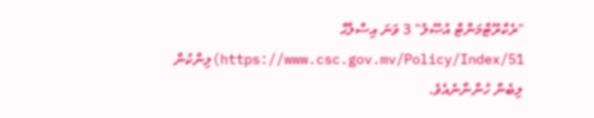"ރެކްރޫޓްމަންޓް އުޞޫލު" 3 ވަނަ އިސްލާޙް  https://www.csc.gov.mv/Policy/Index/51)ލިންކުން ލިބެން ހުންނާނެއެވެ.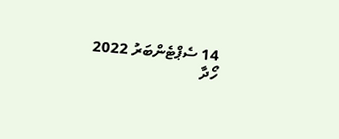14 ސެޕްޓެންބަރު 2022
ހޯދާ